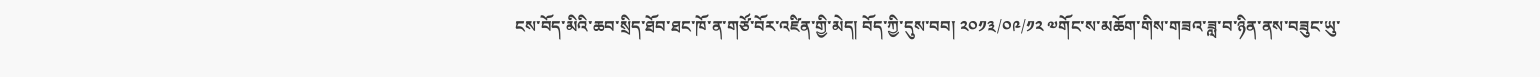ངས་བོད་མིའི་ཆབ་སྲིད་ཐོབ་ཐང་ཁོ་ན་གཙོ་བོར་འཛིན་གྱི་མེད། བོད་ཀྱི་དུས་བབ། ༢༠༡༣/༠༩/༡༢ ༧གོང་ས་མཆོག་གིས་གཟའ་ཟླ་བ་ཉིན་ནས་བཟུང་ཡུ་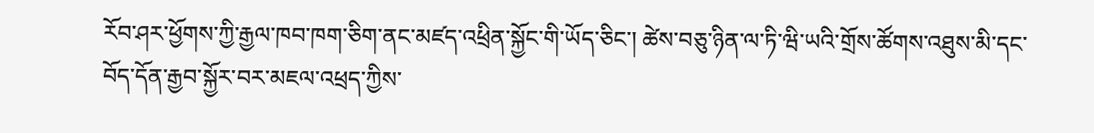རོབ་ཤར་ཕྱོགས་ཀྱི་རྒྱལ་ཁབ་ཁག་ཅིག་ནང་མཛད་འཕྲིན་སྐྱོང་གི་ཡོད་ཅིང་། ཚེས་བཅུ་ཉིན་ལ་ཏི་ཝི་ཡའི་གྲོས་ཚོགས་འཐུས་མི་དང་བོད་དོན་རྒྱབ་སྐྱོར་བར་མཇལ་འཕྲད་ཀྱིས་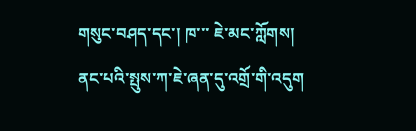གསུང་བཤད་དང་། ཁ་་་ ཇེ་མང་ཀློགས།
ནང་པའི་སྤུས་ཀ་ཇེ་ཞན་དུ་འགྲོ་གི་འདུག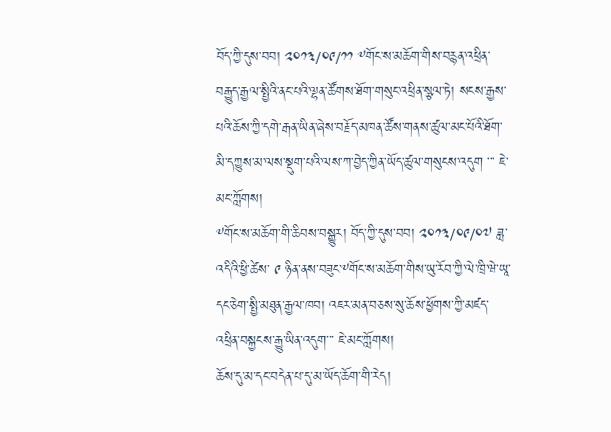བོད་ཀྱི་དུས་བབ། ༢༠༡༣/༠༩/༡༡ ༸གོང་ས་མཆོག་གིས་བརྙན་འཕྲིན་བརྒྱུད་རྒྱལ་སྤྱིའི་ནང་པའི་ལྷན་ཚོགས་ཐོག་གསུང་འཕྲིན་སྩལ་ཏེ། སངས་རྒྱས་པའི་ཆོས་ཀྱི་དགེ་རྒན་ཡིན་ཞེས་བརྗོད་མཁན་ཚོས་གནས་ཚུལ་མང་པོའི་ཐོག་མི་དཀྱུས་མ་ལས་སྡུག་པའི་ལས་ཀ་བྱེད་ཀྱིན་ཡོད་ཚུལ་གསུངས་འདུག ་་་ ཇེ་མང་ཀློགས།
༸གོང་ས་མཆོག་གི་ཆིབས་བསྒྱུར། བོད་ཀྱི་དུས་བབ། ༢༠༡༣/༠༩/༠༧ ཟླ་འདིའི་ཕྱི་ཚེས་ ༩ ཉིན་ནས་བཟུང་༸གོང་ས་མཆོག་གིས་ཡུ་རོབ་ཀྱི་ལེ་ཁྲི་ཝེ་ཡཱ་དང་ཅེག་སྤྱི་མཐུན་རྒྱལ་ཁབ། འཇར་མན་བཅས་སུ་ཆོས་ཕྱོགས་ཀྱི་མཛད་འཕྲིན་བསྐྱངས་རྒྱུ་ཡིན་འདུག་་་ ཇེ་མང་ཀློགས།
ཆོས་དུ་མ་དང་བདེན་པ་དུ་མ་ཡོད་ཆོག་གི་རེད།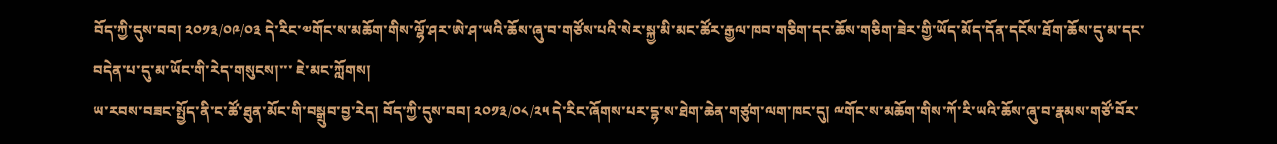བོད་ཀྱི་དུས་བབ། ༢༠༡༣/༠༩/༠༣ དེ་རིང་༧གོང་ས་མཆོག་གིས་ལྷོ་ཤར་ཨེ་ཤ་ཡའི་ཆོས་ཞུ་བ་གཙོས་པའི་སེར་སྐྱ་མི་མང་ཚོར་རྒྱལ་ཁབ་གཅིག་དང་ཆོས་གཅིག་ཟེར་གྱི་ཡོད་མོད་དོན་དངོས་ཐོག་ཆོས་དུ་མ་དང་བདེན་པ་དུ་མ་ཡོང་གི་རེད་གསུངས།་་་ ཇེ་མང་ཀློགས།
ཡ་རབས་བཟང་སྤྱོད་ནི་ང་ཚོ་ཐུན་མོང་གི་བསྒྲུབ་བྱ་རེད། བོད་ཀྱི་དུས་བབ། ༢༠༡༣/༠༨/༢༥ དེ་རིང་ཞོགས་པར་དྷ་ས་ཐེག་ཆེན་གཙུག་ལག་ཁང་དུ། ྋགོང་ས་མཆོག་གིས་ཀོ་རི་ཡའི་ཆོས་ཞུ་བ་རྣམས་གཙོ་བོར་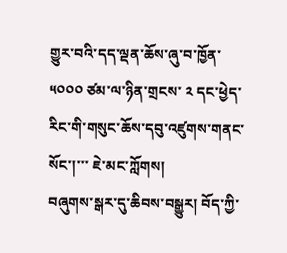གྱུར་བའི་དད་ལྡན་ཆོས་ཞུ་བ་ཁྱོན་ ༥༠༠༠ ཙམ་ལ་ཉིན་གྲངས་ ༢ དང་ཕྱེད་རིང་གི་གསུང་ཆོས་དབུ་འཛུགས་གནང་སོང་།་་་ ཇེ་མང་ཀློགས།
བཞུགས་སྒར་དུ་ཆིབས་བསྒྱུར། བོད་ཀྱི་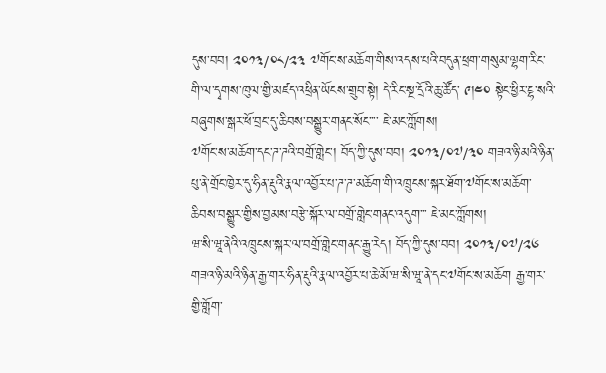དུས་བབ། ༢༠༡༣/༠༨/༢༣ ༧གོང་ས་མཆོག་གིས་འདས་པའི་བདུན་ཕྲག་གསུམ་ལྷག་རིང་གི་ལ་དྭགས་ཁུལ་གྱི་མཛད་འཕྲིན་ཡོངས་གྲུབ་སྟེ། དེ་རིང་སྔ་དྲོའི་ཆུ་ཚོད་ ༩།༤༠ སྟེང་ཕྱིར་ངྷ་སའི་བཞུགས་སྒར་ཕོ་བྲང་དུ་ཆིབས་བསྒྱུར་གནང་སོང་་་་ ཇེ་མང་ཀློགས།
༧གོང་ས་མཆོག་དང་ཌ་ཌའི་བགྲོ་གླེང་། བོད་ཀྱི་དུས་བབ། ༢༠༡༣/༠༧/༣༠ གཟའ་ཉི་མའི་ཉིན་པུ་ནེ་གྲོང་ཁྱེར་དུ་ཧིན་རྡུའི་རྣལ་འབྱོར་པ་ཌ་ཌ་མཆོག་གི་འཁྲུངས་སྐར་ཐོག་༧གོང་ས་མཆོག་ཆིབས་བསྒྱུར་གྱིས་བྱམས་བརྩེ་སྐོར་ལ་བགྲོ་གླེང་གནང་འདུག་་་ ཇེ་མང་ཀློགས།
ཝ་སི་ཝཱ་ནེའི་འཁྲུངས་སྐར་ལ་བགྲོ་གླེང་གནང་རྒྱུ་རེད། བོད་ཀྱི་དུས་བབ། ༢༠༡༣/༠༧/༢༦ གཟའ་ཉི་མའི་ཉིན་རྒྱ་གར་ཧིན་རྡུའི་རྣལ་འབྱོར་པ་ཆེ་མོ་ཝ་སི་ཝཱ་ནེ་དང་༧གོང་ས་མཆོག རྒྱ་གར་གྱི་གློག་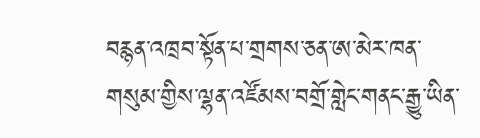བརྙན་འཁྲབ་སྟོན་པ་གྲགས་ཅན་ཨ་མེར་ཁན་གསུམ་གྱིས་ལྷན་འཛོམས་བགྲོ་གླེང་གནང་རྒྱུ་ཡིན་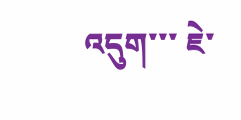འདུག་་་ ཇེ་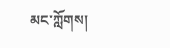མང་ཀློགས།